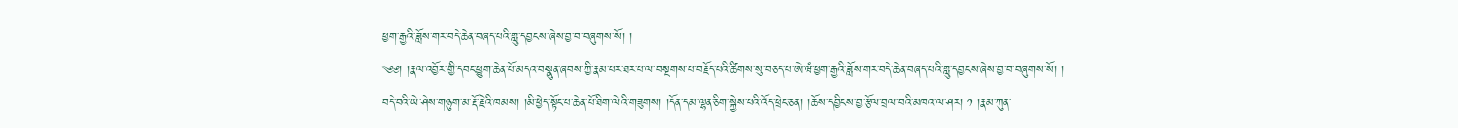ཕྱག་རྒྱའི་ཟློས་གར་བདེ་ཆེན་བཞད་པའི་གླུ་དབྱངས་ཞེས་བྱ་བ་བཞུགས་སོ། །
༄༅། །རྣལ་འབྱོར་གྱི་དབང་ཕྱུག་ཆེན་པོ་མདའ་བསྣུན་ཞབས་ཀྱི་རྣམ་པར་ཐར་པ་ལ་བསྔགས་པ་བརྗོད་པའི་ཚིགས་སུ་བཅད་པ་ཨེ་ཝཾ་ཕྱག་རྒྱའི་ཟློས་གར་བདེ་ཆེན་བཞད་པའི་གླུ་དབྱངས་ཞེས་བྱ་བ་བཞུགས་སོ། །
བདེ་བའི་ཡེ་ཤེས་གཉུག་མ་རྡོ་རྗེའི་ཁམས། །མི་ཕྱེད་སྟོང་པ་ཆེན་པོ་ཐིག་ལེའི་གཟུགས། །དོན་དམ་ལྷན་ཅིག་སྐྱེས་པའི་འོད་ཕྲེང་ཅན། །ཆོས་དབྱིངས་བྱ་རྩོལ་བྲལ་བའི་མཁའ་ལ་ཤར། ༡ །རྣམ་ཀུན་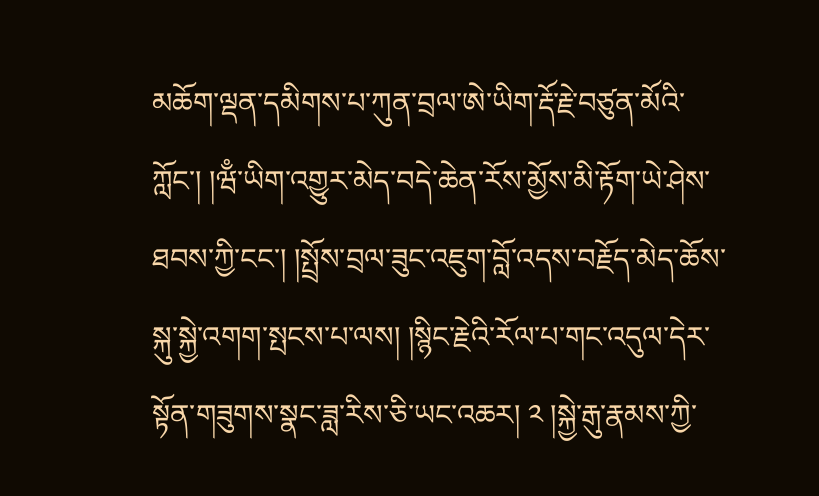མཆོག་ལྡན་དམིགས་པ་ཀུན་བྲལ་ཨེ་ཡིག་རྡོ་རྗེ་བཙུན་མོའི་ཀློང་། །ཝྃ་ཡིག་འགྱུར་མེད་བདེ་ཆེན་རོས་མྱོས་མི་རྟོག་ཡེ་ཤེས་ཐབས་ཀྱི་ངང་། །སྤྲོས་བྲལ་ཟུང་འཇུག་བློ་འདས་བརྗོད་མེད་ཆོས་སྐུ་སྐྱེ་འགག་སྤངས་པ་ལས། །སྙིང་རྗེའི་རོལ་པ་གང་འདུལ་དེར་སྟོན་གཟུགས་སྣང་ཟླ་རིས་ཅི་ཡང་འཆར། ༢ །སྐྱེ་རྒུ་རྣམས་ཀྱི་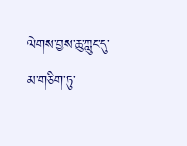ལེགས་བྱས་ཆུ་ཀླུང་དུ་མ་གཅིག་ཏུ་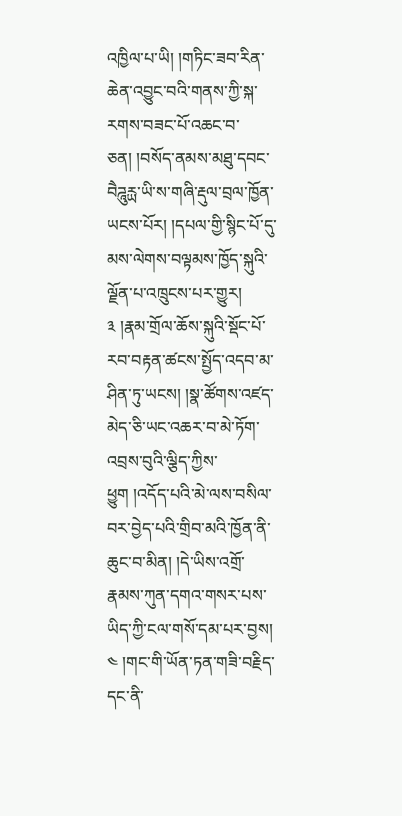འཁྱིལ་པ་ཡི། །གཏིང་ཟབ་རིན་ཆེན་འབྱུང་བའི་གནས་ཀྱི་སྐ་རགས་བཟང་པོ་འཆང་བ་ཅན། །བསོད་ནམས་མཐུ་དབང་བཻཌཱུརྻ་ཡི་ས་གཞི་རྡུལ་བྲལ་ཁྱོན་ཡངས་པོར། །དཔལ་གྱི་སྙིང་པོ་དུ་མས་ལེགས་བལྟམས་ཁྱོད་སྐུའི་ལྗོན་པ་འཁྲུངས་པར་གྱུར། ༣ །རྣམ་གྲོལ་ཆོས་སྐུའི་སྡོང་པོ་རབ་བརྟན་ཚངས་སྤྱོད་འདབ་མ་ཤིན་ཏུ་ཡངས། །སྣ་ཚོགས་འཛད་མེད་ཅི་ཡང་འཆར་བ་མེ་ཏོག་འབྲས་བུའི་ལྕིད་ཀྱིས་ཕྱུག །འདོད་པའི་མེ་ལས་བསིལ་བར་བྱེད་པའི་གྲིབ་མའི་ཁྱོན་ནི་ཆུང་བ་མིན། །དེ་ཡིས་འགྲོ་རྣམས་ཀུན་དགའ་གསར་པས་ཡིད་ཀྱི་ངལ་གསོ་དམ་པར་བྱས། ༤ །གང་གི་ཡོན་ཏན་གཟི་བརྗིད་དང་ནི་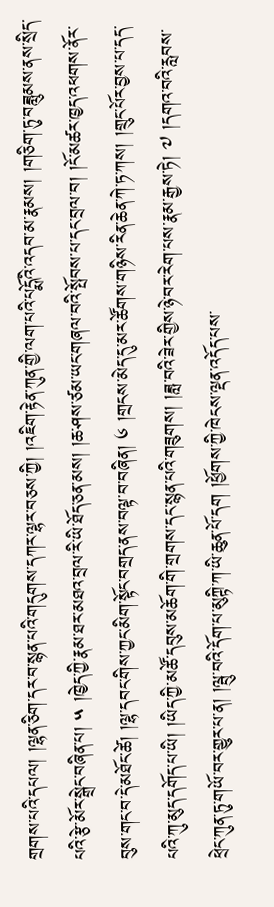གྲགས་པའི་དཔལ། །ལྷན་ཅིག་དར་བ་སྙན་པའི་གདུགས་དཀར་ལྷར་བཅས་ཀྱི། །འཇིག་རྟེན་ཀུན་གྱི་ལག་པའི་པདྨོའི་འདབ་མ་རྣམས། །གཅིག་ཏུ་བཟླུམས་ནས་སྲིད་པའི་རྩེ་མོར་སྒྲེང་བཞིན་པ། ༥ །ཁྱེད་ཀྱི་རྣམ་ཐར་མཐའ་བྲལ་རི་ཡི་ཐོད་ཅན་མས། །ཆ་ཤས་ཙམ་ཡང་གཞལ་བའི་སྤོབས་པ་དང་བྲལ་བ། །ངོ་མཚར་ཁྱད་འཕགས་ནོར་བུས་གང་བ་དེ་མཐོང་ཚེ། །ལྷ་དབང་གིས་ཀྱང་མིག་སྟོང་བགྲད་ནས་བལྟ་བ་བཞིན། ༦ །གྲངས་མེད་དུ་མར་ཚོགས་གཉིས་རིན་ཆེན་ཀེ་ཏ་ཀས། །གྲུང་པོར་བྱས་པ་དད་པའི་ཀུ་མུད་དགོད་པ་ཡི། །ཡིད་ཀྱི་མཚོ་དབུས་མཆོག་གི་གྲགས་དང་སྙན་པའི་གཟུགས། །ཟླ་བའི་ཟེར་གྱིས་ཉེ་བར་རེག་པས་རྣམ་རྒྱས་ཏེ། ༧ །དགའ་བའི་རླབས་ཕྲེང་ཀུན་ཏུ་གཡོ་བར་གྱུར་པ་ན། །ལྦུ་བའི་དོག་པ་མུཀྟི་ཀ་ཡི་ཆུན་པོ་དག །ཕྱོགས་ཀྱི་ཁེངས་ལྡན་འདོད་པས་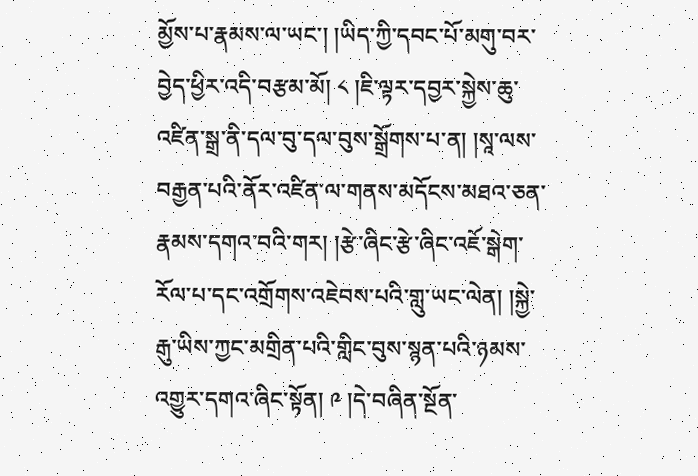མྱོས་པ་རྣམས་ལ་ཡང་། །ཡིད་ཀྱི་དབང་པོ་མགུ་བར་བྱེད་ཕྱིར་འདི་བརྩམ་མོ། ༨ །ཇི་ལྟར་དབྱར་སྐྱེས་ཆུ་འཛིན་སྒྲ་ནི་དལ་བུ་དལ་བུས་སྒྲོགས་པ་ན། །སཱ་ལས་བརྒྱན་པའི་ནོར་འཛིན་ལ་གནས་མདོངས་མཐའ་ཅན་རྣམས་དགའ་བའི་གར། །རྩེ་ཞིང་རྩེ་ཞིང་འཇོ་སྒེག་རོལ་པ་དང་འགྲོགས་འཇེབས་པའི་གླུ་ཡང་ལེན། །སྐྱེ་རྒུ་ཡིས་ཀྱང་མགྲིན་པའི་གླིང་བུས་སྙན་པའི་ཉམས་འགྱུར་དགའ་ཞིང་སྟོན། ༩ །དེ་བཞིན་སྔོན་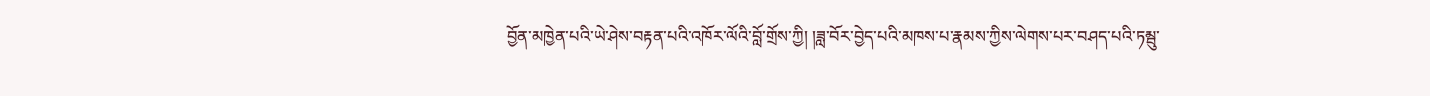བྱོན་མཁྱེན་པའི་ཡེ་ཤེས་བརྟན་པའི་འཁོར་ལོའི་བློ་གྲོས་ཀྱི། །ཟླ་བོར་བྱེད་པའི་མཁས་པ་རྣམས་ཀྱིས་ལེགས་པར་བཤད་པའི་ཏམྦུ་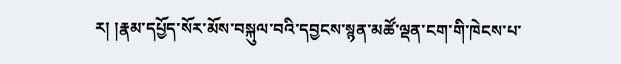ར། །རྣམ་དཔྱོད་སོར་མོས་བསྐུལ་བའི་དབྱངས་སྙན་མཚོ་ལྡན་ངག་གི་ཁེངས་པ་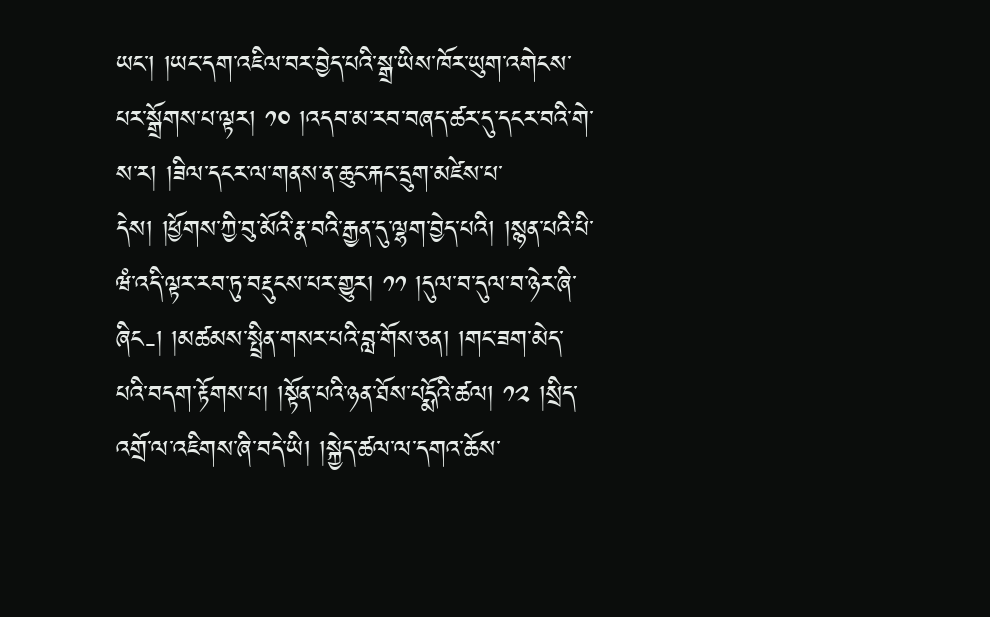ཡང་། །ཡང་དག་འཇིལ་བར་བྱེད་པའི་སྒྲ་ཡིས་ཁོར་ཡུག་འགེངས་པར་སྒྲོགས་པ་ལྟར། ༡༠ །འདབ་མ་རབ་བཞད་ཚར་དུ་དངར་བའི་གེ་ས་ར། །ཟིལ་དངར་ལ་གནས་ན་ཆུང་རྐང་དྲུག་མཛེས་པ་དེས། །ཕྱོགས་ཀྱི་བུ་མོའི་རྣ་བའི་རྒྱན་དུ་ལྷག་བྱེད་པའི། །སྙན་པའི་པི་ཝཾ་འདི་ལྟར་རབ་ཏུ་བརྡུངས་པར་གྱུར། ༡༡ །དུལ་བ་དུལ་བ་ཉེར་ཞི་ཞིང-། །མཚམས་སྤྲིན་གསར་པའི་བླ་གོས་ཅན། །གང་ཟག་མེད་པའི་བདག་རྟོགས་པ། །སྟོན་པའི་ཉན་ཐོས་པདྨོའི་ཚལ། ༡༢ །སྲིད་འགྲོ་ལ་འཇིགས་ཞི་བདེ་ཡི། །སྐྱེད་ཚལ་ལ་དགའ་ཆོས་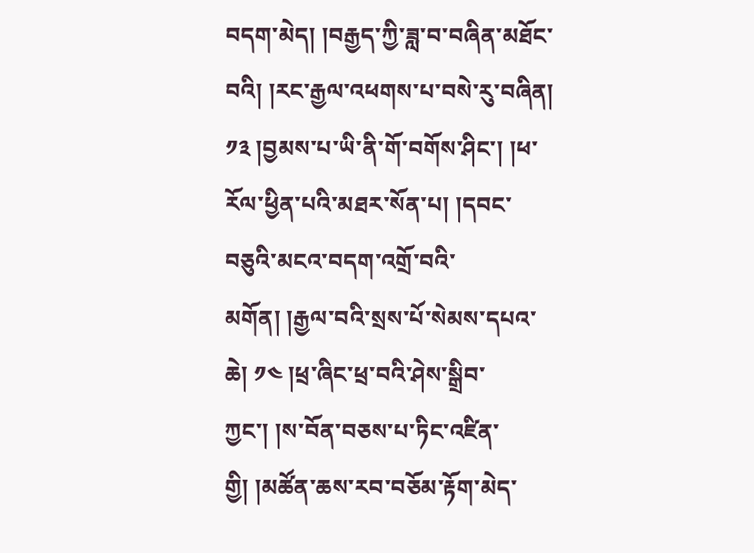བདག་མེད། །བརྒྱད་ཀྱི་ཟླ་བ་བཞིན་མཐོང་བའི། །རང་རྒྱལ་འཕགས་པ་བསེ་རུ་བཞིན། ༡༣ །བྱམས་པ་ཡི་ནི་གོ་བགོས་ཤིང་། །ཕ་རོལ་ཕྱིན་པའི་མཐར་སོན་པ། །དབང་བཅུའི་མངའ་བདག་འགྲོ་བའི་མགོན། །རྒྱལ་བའི་སྲས་པོ་སེམས་དཔའ་ཆེ། ༡༤ །ཕྲ་ཞིང་ཕྲ་བའི་ཤེས་སྒྲིབ་ཀྱང་། །ས་བོན་བཅས་པ་ཏིང་འཛིན་གྱི། །མཚོན་ཆས་རབ་བཅོམ་རྟོག་མེད་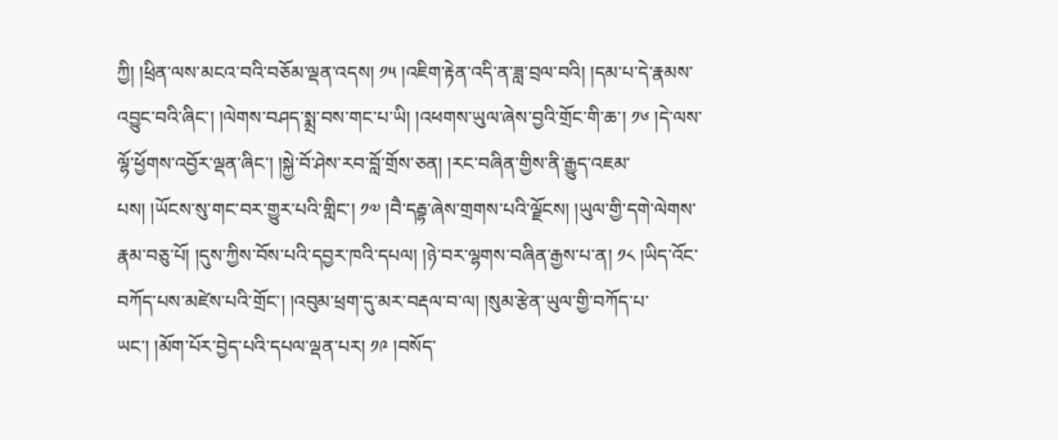ཀྱི། །ཕྲིན་ལས་མངའ་བའི་བཅོམ་ལྡན་འདས། ༡༥ །འཇིག་རྟེན་འདི་ན་ཟླ་བྲལ་བའི། །དམ་པ་དེ་རྣམས་འབྱུང་བའི་ཞིང་། །ལེགས་བཤད་སྨྲ་བས་གང་པ་ཡི། །འཕགས་ཡུལ་ཞེས་བྱའི་གྲོང་གི་ཆ་། ༡༦ །དེ་ལས་ལྷོ་ཕྱོགས་འབྱོར་ལྡན་ཞིང་། །སྐྱེ་བོ་ཤེས་རབ་བློ་གྲོས་ཅན། །རང་བཞིན་གྱིས་ནི་རྒྱུད་འཇམ་པས། །ཡོངས་སུ་གང་བར་གྱུར་པའི་གླིང་། ༡༧ །བཻ་དརྦྷ་ཞེས་གྲགས་པའི་ལྗོངས། །ཡུལ་གྱི་དགེ་ལེགས་རྣམ་བཅུ་པོ། །དུས་ཀྱིས་བོས་པའི་དབྱར་ཁའི་དཔལ། །ཉེ་བར་ལྷགས་བཞིན་རྒྱས་པ་ན། ༡༨ །ཡིད་འོང་བཀོད་པས་མཛེས་པའི་གྲོང་། །འབུམ་ཕྲག་དུ་མར་བརྡལ་བ་ལ། །སུམ་རྩེན་ཡུལ་གྱི་བཀོད་པ་ཡང་། །མོག་པོར་བྱེད་པའི་དཔལ་ལྡན་པར། ༡༩ །བསོད་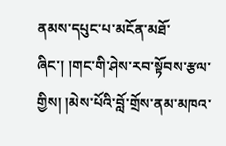ནམས་དཔུང་པ་མངོན་མཐོ་ཞིང་། །གང་གི་ཤེས་རབ་སྟོབས་རྩལ་གྱིས། །མེས་པོའི་བློ་གྲོས་ནམ་མཁའ་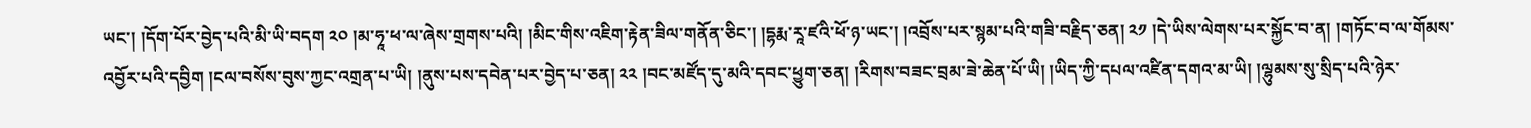ཡང་། །དོག་པོར་བྱེད་པའི་མི་ཡི་བདག ༢༠ །མ་ཧཱ་ཕ་ལ་ཞེས་གྲགས་པའི། །མིང་གིས་འཇིག་རྟེན་ཟིལ་གནོན་ཅིང་། །དྷརྨ་རཱ་ཛའི་ཕོ་ཉ་ཡང་། །འབྲོས་པར་སྙམ་པའི་གཟི་བརྗིད་ཅན། ༢༡ །དེ་ཡིས་ལེགས་པར་སྐྱོང་བ་ན། །གཏོང་བ་ལ་གོམས་འབྱོར་པའི་དབྱིག །ངལ་བསོས་བུས་ཀྱང་འགྲན་པ་ཡི། །ནུས་པས་དབེན་པར་བྱེད་པ་ཅན། ༢༢ །བང་མཛོད་དུ་མའི་དབང་ཕྱུག་ཅན། །རིགས་བཟང་བྲམ་ཟེ་ཆེན་པོ་ཡི། །ཡིད་ཀྱི་དཔལ་འཛིན་དགའ་མ་ཡི། །ལྷུམས་སུ་སྲིད་པའི་ཉེར་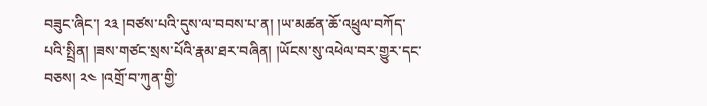བཟུང་ཞིང་། ༢༣ །བཙས་པའི་དུས་ལ་བབས་པ་ན། །ཡ་མཚན་ཆོ་འཕྲུལ་བཀོད་པའི་སྤྲིན། །ཟས་གཙང་སྲས་པོའི་རྣམ་ཐར་བཞིན། །ཡོངས་སུ་འཕེལ་བར་གྱུར་དང་བཅས། ༢༤ །འགྲོ་བ་ཀུན་གྱི་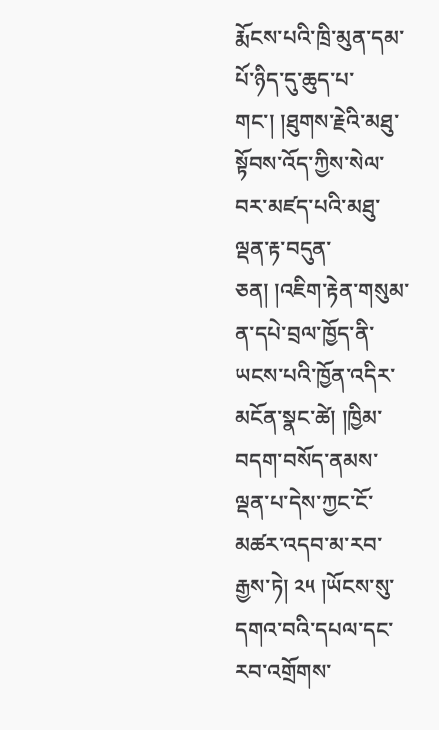རྨོངས་པའི་ཁྲི་མུན་དམ་པོ་ཉིད་དུ་ཆུད་པ་གང་། །ཐུགས་རྗེའི་མཐུ་སྟོབས་འོད་ཀྱིས་སེལ་བར་མཛད་པའི་མཐུ་ལྡན་རྟ་བདུན་ཅན། །འཇིག་རྟེན་གསུམ་ན་དཔེ་བྲལ་ཁྱོད་ནི་ཡངས་པའི་ཁྱོན་འདིར་མངོན་སྣང་ཚེ། །ཁྱིམ་བདག་བསོད་ནམས་ལྡན་པ་དེས་ཀྱང་ངོ་མཚར་འདབ་མ་རབ་རྒྱས་ཏེ། ༢༥ །ཡོངས་སུ་དགའ་བའི་དཔལ་དང་རབ་འགྲོགས་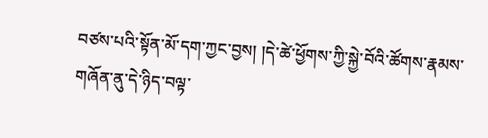བཙས་པའི་སྟོན་མོ་དག་ཀྱང་བྱས། །དེ་ཚེ་ཕྱོགས་ཀྱི་སྐྱེ་བོའི་ཚོགས་རྣམས་གཞོན་ནུ་དེ་ཉིད་བལྟ་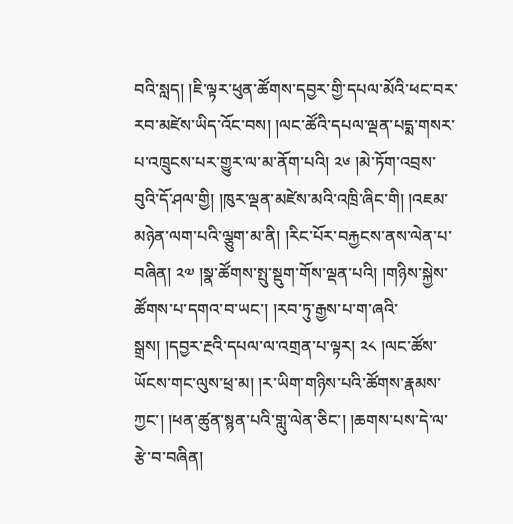བའི་སླད། །ཇི་ལྟར་ཕུན་ཚོགས་དབྱར་གྱི་དཔལ་མོའི་ཕང་བར་རབ་མཛེས་ཡིད་འོང་བས། །ལང་ཚོའི་དཔལ་ལྡན་པདྨ་གསར་པ་འཁྲུངས་པར་གྱུར་ལ་མ་ནོག་པའི། ༢༦ །མེ་ཏོག་འབྲས་བུའི་དོ་ཤལ་གྱི། །ཁུར་ལྡན་མཛེས་མའི་འཁྲི་ཞིང་གི། །འཇམ་མཉེན་ལག་པའི་ལྕུག་མ་ནི། །རིང་པོར་བརྐྱངས་ནས་ལེན་པ་བཞིན། ༢༧ །སྣ་ཚོགས་སྤུ་སྡུག་གོས་ལྡན་པའི། །གཉིས་སྐྱེས་ཚོགས་པ་དགའ་བ་ཡང་། །རབ་ཏུ་རྒྱས་པ་ག་ཞའི་སྒྲས། །དབྱར་རྔའི་དཔལ་ལ་འགྲན་པ་ལྟར། ༢༨ །ལང་ཚོས་ཡོངས་གང་ལུས་ཕྲ་མ། །ར་ཡིག་གཉིས་པའི་ཚོགས་རྣམས་ཀྱང་། །ཕན་ཚུན་སྙན་པའི་གླུ་ལེན་ཅིང་། །ཆགས་པས་དེ་ལ་རྩེ་བ་བཞིན།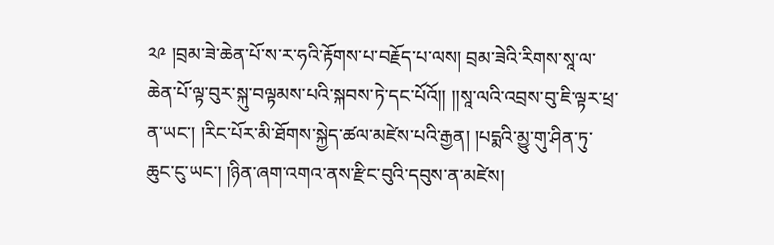༢༩ །བྲམ་ཟེ་ཆེན་པོ་ས་ར་ཧའི་རྟོགས་པ་བརྗོད་པ་ལས། བྲམ་ཟེའི་རིགས་སཱ་ལ་ཆེན་པོ་ལྟ་བུར་སྐུ་བལྟམས་པའི་སྐབས་ཏེ་དང་པོའོ།། །།སཱ་ལའི་འབྲས་བུ་ཇི་ལྟར་ཕྲ་ན་ཡང་། །རིང་པོར་མི་ཐོགས་སྐྱེད་ཚལ་མཛེས་པའི་རྒྱན། །པདྨའི་མྱུ་གུ་ཤིན་ཏུ་ཆུང་ངུ་ཡང་། །ཉིན་ཞག་འགའ་ནས་རྫིང་བུའི་དབུས་ན་མཛེས།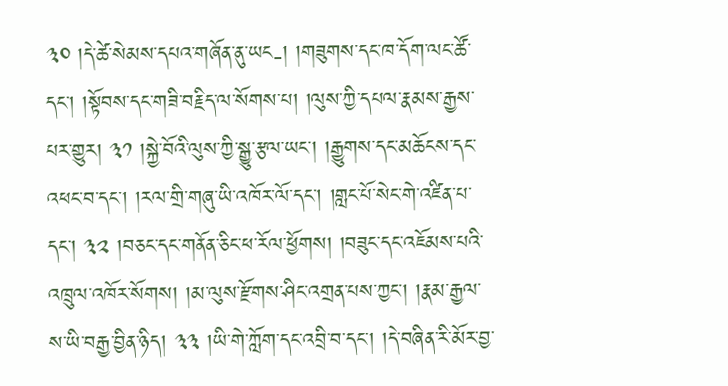༣༠ །དེ་ཚེ་སེམས་དཔའ་གཞོན་ནུ་ཡང-། །གཟུགས་དང་ཁ་དོག་ལང་ཚོ་དང་། །སྟོབས་དང་གཟི་བརྗིད་ལ་སོགས་པ། །ལུས་ཀྱི་དཔལ་རྣམས་རྒྱས་པར་གྱུར། ༣༡ །སྐྱེ་བོའི་ལུས་ཀྱི་སྒྱུ་རྩལ་ཡང་། །རྒྱུགས་དང་མཆོངས་དང་འཕང་བ་དང་། །རལ་གྲི་གཞུ་ཡི་འཁོར་ལོ་དང་། །གླང་པོ་སེང་གེ་འཛིན་པ་དང་། ༣༢ །བཅང་དང་གནོན་ཅིང་ཕ་རོལ་ཕྱོགས། །བཟུང་དང་འཇོམས་པའི་འཁྲུལ་འཁོར་སོགས། །མ་ལུས་རྫོགས་ཤིང་འགྲན་པས་ཀྱང་། །རྣམ་རྒྱལ་ས་ཡི་བརྒྱ་བྱིན་ཉིད། ༣༣ །ཡི་གེ་ཀློག་དང་འབྲི་བ་དང་། །དེ་བཞིན་རི་མོར་བྱ་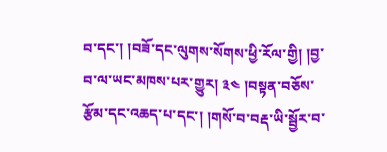བ་དང་། །བཟོ་དང་ལུགས་སོགས་ཕྱི་རོལ་གྱི། །བྱ་བ་ལ་ཡང་མཁས་པར་གྱུར། ༣༤ །བསྟན་བཅོས་རྩོམ་དང་འཆད་པ་དང་། །གསོ་བ་བརྡ་ཡི་སྦྱོར་བ་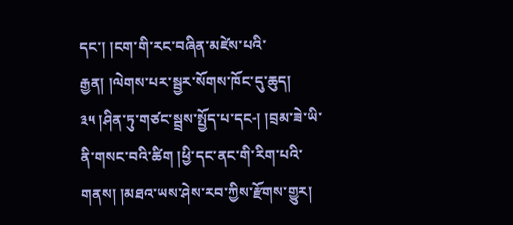དང་། །ངག་གི་རང་བཞིན་མཛེས་པའི་རྒྱན། །ལེགས་པར་སྦྱར་སོགས་ཁོང་དུ་ཆུད། ༣༥ །ཤིན་ཏུ་གཙང་སྦྲས་སྤྱོད་པ་དང-། །བྲམ་ཟེ་ཡི་ནི་གསང་བའི་ཚིག །ཕྱི་དང་ནང་གི་རིག་པའི་གནས། །མཐའ་ཡས་ཤེས་རབ་ཀྱིས་རྫོགས་གྱུར།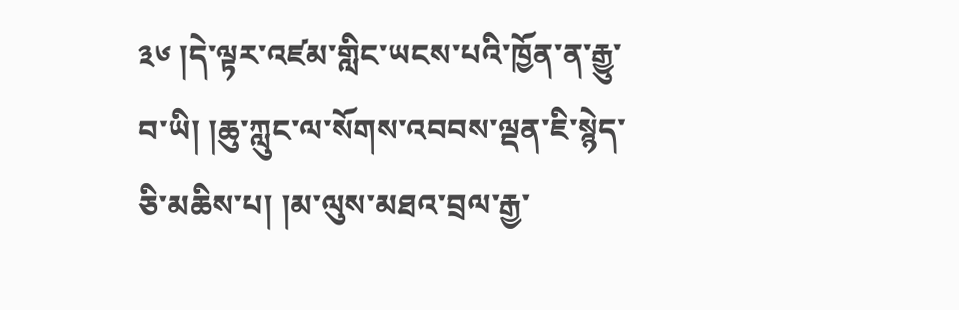༣༦ །དེ་ལྟར་འཛམ་གླིང་ཡངས་པའི་ཁྱོན་ན་རྒྱུ་བ་ཡི། །ཆུ་ཀླུང་ལ་སོགས་འབབས་ལྡན་ཇི་སྙེད་ཅི་མཆིས་པ། །མ་ལུས་མཐའ་བྲལ་རྒྱ་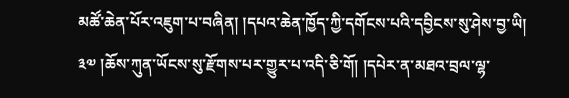མཚོ་ཆེན་པོར་འཇུག་པ་བཞིན། །དཔའ་ཆེན་ཁྱོད་ཀྱི་དགོངས་པའི་དབྱིངས་སུ་ཤེས་བྱ་ཡི། ༣༧ །ཆོས་ཀུན་ཡོངས་སུ་རྫོགས་པར་གྱུར་པ་འདི་ཅི་གོ། །དཔེར་ན་མཐའ་བྲལ་ལྷ་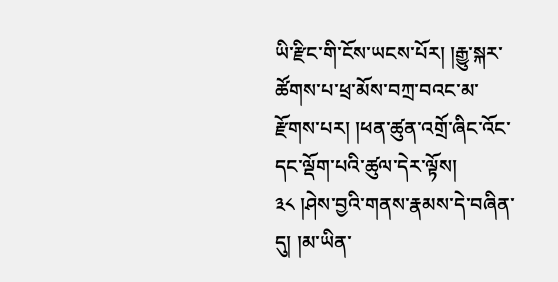ཡི་རྫིང་གི་ངོས་ཡངས་པོར། །རྒྱུ་སྐར་ཚོགས་པ་ཕྲ་མོས་བཀྲ་བའང་མ་རྫོགས་པར། །ཕན་ཚུན་འགྲོ་ཞིང་འོང་དང་ལྡོག་པའི་ཚུལ་དེར་ལྟོས། ༣༨ །ཤེས་བྱའི་གནས་རྣམས་དེ་བཞིན་དུ། །མ་ཡིན་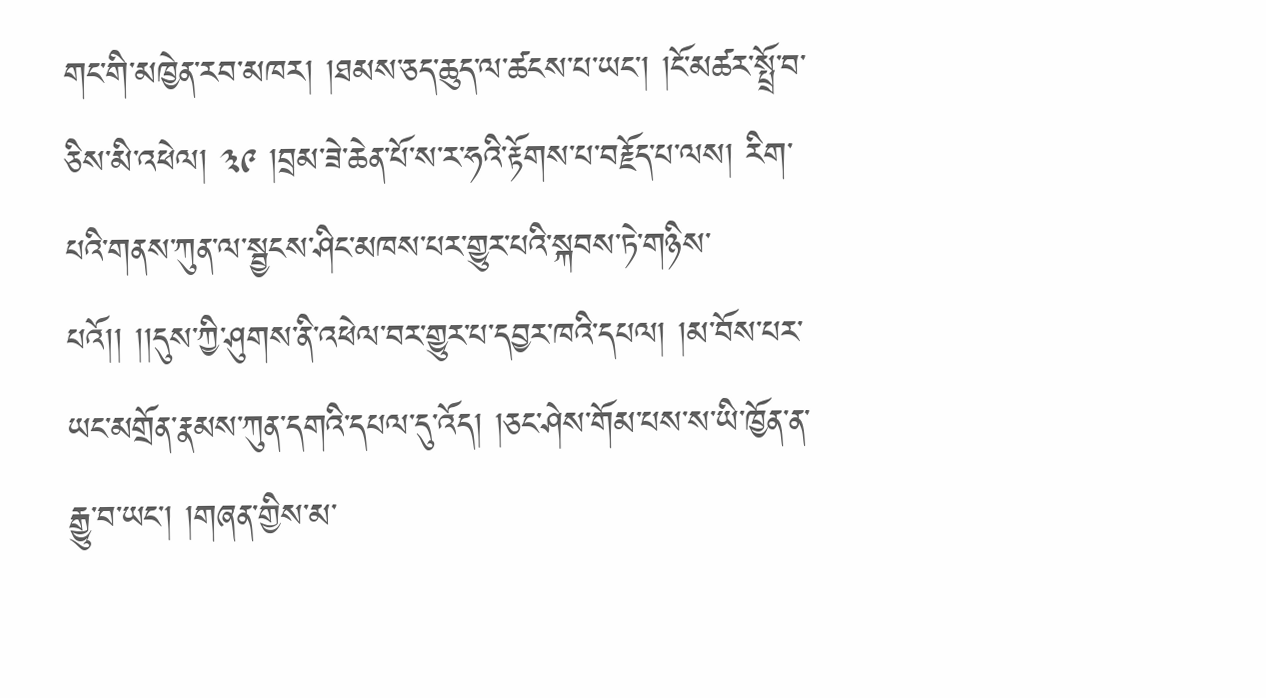གང་གི་མཁྱེན་རབ་མཁར། །ཐམས་ཅད་ཆུད་ལ་ཚངས་པ་ཡང་། །ངོ་མཚར་སྤྲོ་བ་ཅིས་མི་འཕེལ། ༣༩ །བྲམ་ཟེ་ཆེན་པོ་ས་ར་ཧའི་རྟོགས་པ་བརྗོད་པ་ལས། རིག་པའི་གནས་ཀུན་ལ་སྦྱངས་ཤིང་མཁས་པར་གྱུར་པའི་སྐབས་ཏེ་གཉིས་པའོ།། །།དུས་ཀྱི་ཤུགས་ནི་འཕེལ་བར་གྱུར་པ་དབྱར་ཁའི་དཔལ། །མ་བོས་པར་ཡང་མགྲོན་རྣམས་ཀུན་དགའི་དཔལ་དུ་འོད། །ཅང་ཤེས་གོམ་པས་ས་ཡི་ཁྱོན་ན་རྒྱུ་བ་ཡང་། །གཞན་གྱིས་མ་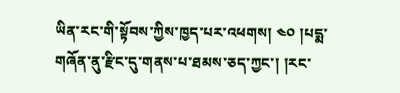ཡིན་རང་གི་སྟོབས་ཀྱིས་ཁྱད་པར་འཕགས། ༤༠ །པདྨ་གཞོན་ནུ་རྫིང་དུ་གནས་པ་ཐམས་ཅད་ཀྱང་། །རང་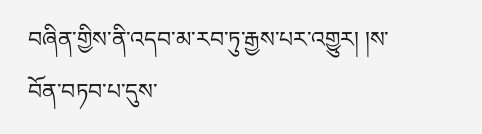བཞིན་གྱིས་ནི་འདབ་མ་རབ་ཏུ་རྒྱས་པར་འགྱུར། །ས་བོན་བཏབ་པ་དུས་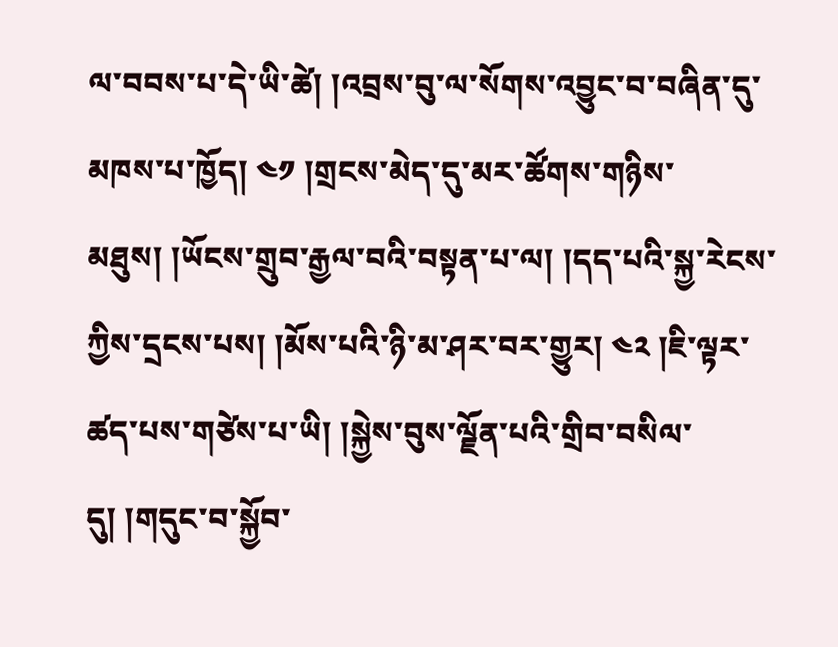ལ་བབས་པ་དེ་ཡི་ཚེ། །འབྲས་བུ་ལ་སོགས་འབྱུང་བ་བཞིན་དུ་མཁས་པ་ཁྱོད། ༤༡ །གྲངས་མེད་དུ་མར་ཚོགས་གཉིས་མཐུས། །ཡོངས་གྲུབ་རྒྱལ་བའི་བསྟན་པ་ལ། །དད་པའི་སྐྱ་རེངས་ཀྱིས་དྲངས་པས། །མོས་པའི་ཉི་མ་ཤར་བར་གྱུར། ༤༢ །ཇི་ལྟར་ཚད་པས་གཙེས་པ་ཡི། །སྐྱེས་བུས་ལྗོན་པའི་གྲིབ་བསིལ་དུ། །གདུང་བ་སྐྱོབ་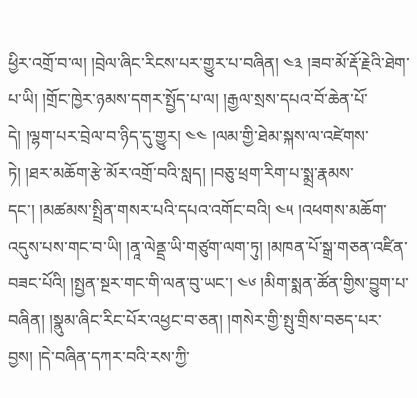ཕྱིར་འགྲོ་བ་ལ། །བྲེལ་ཞིང་རིངས་པར་གྱུར་པ་བཞིན། ༤༣ །ཟབ་མོ་རྡོ་རྗེའི་ཐེག་པ་ཡི། །གྲོང་ཁྱེར་ཉམས་དགར་སྤྱོད་པ་ལ། །རྒྱལ་སྲས་དཔའ་བོ་ཆེན་པོ་དེ། །ལྷག་པར་བྲེལ་བ་ཉིད་དུ་གྱུར། ༤༤ །ལམ་གྱི་ཐེམ་སྐས་ལ་འཛེགས་ཏེ། །ཐར་མཆོག་རྩེ་མོར་འགྲོ་བའི་སླད། །བཅུ་ཕྲག་རིག་པ་སྨྲ་རྣམས་དང་། །མཚམས་སྤྲིན་གསར་པའི་དཔའ་འགོང་བའི། ༤༥ །འཕགས་མཆོག་འདུས་པས་གང་བ་ཡི། །ནཱ་ལེནྡྲ་ཡི་གཙུག་ལག་ཏུ། །མཁན་པོ་སྒྲ་གཅན་འཛིན་བཟང་པོའི། །སྤྱན་སྔར་གང་གི་ལན་བུ་ཡང་། ༤༦ །མིག་སྨན་ཚོན་གྱིས་བྱུག་པ་བཞིན། །སྣུམ་ཞིང་རིང་པོར་འཕྱང་བ་ཅན། །གསེར་གྱི་སྤུ་གྲིས་བཅད་པར་བྱས། །དེ་བཞིན་དཀར་བའི་རས་ཀྱི་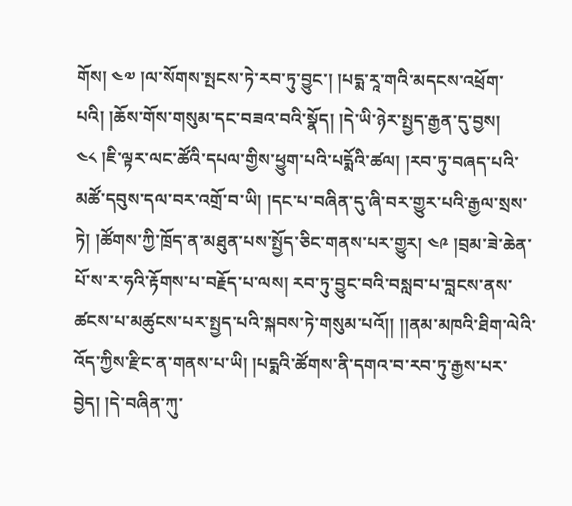གོས། ༤༧ །ལ་སོགས་སྤངས་ཏེ་རབ་ཏུ་བྱུང་། །པདྨ་རཱ་གའི་མདངས་འཕྲོག་པའི། །ཆོས་གོས་གསུམ་དང་བཟའ་བའི་སྣོད། །དེ་ཡི་ཉེར་སྤྱད་རྒྱན་དུ་བྱས། ༤༨ །ཇི་ལྟར་ལང་ཚོའི་དཔལ་གྱིས་ཕྱུག་པའི་པདྨོའི་ཚལ། །རབ་ཏུ་བཞད་པའི་མཚོ་དབུས་དལ་བར་འགྲོ་བ་ཡི། །དང་པ་བཞིན་དུ་ཞི་བར་གྱུར་པའི་རྒྱལ་སྲས་ཏེ། །ཚོགས་ཀྱི་ཁྲོད་ན་མཐུན་པས་སྤྱོད་ཅིང་གནས་པར་གྱུར། ༤༩ །བྲམ་ཟེ་ཆེན་པོ་ས་ར་ཧའི་རྟོགས་པ་བརྗོད་པ་ལས། རབ་ཏུ་བྱུང་བའི་བསླབ་པ་བླངས་ནས་ཚངས་པ་མཚུངས་པར་སྤྱད་པའི་སྐབས་ཏེ་གསུམ་པའོ།། །།ནམ་མཁའི་ཐིག་ལེའི་འོད་ཀྱིས་རྫིང་ན་གནས་པ་ཡི། །པདྨའི་ཚོགས་ནི་དགའ་བ་རབ་ཏུ་རྒྱས་པར་བྱེད། །དེ་བཞིན་ཀུ་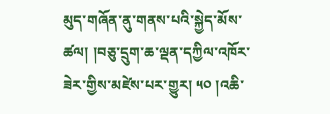མུད་གཞོན་ནུ་གནས་པའི་སྐྱེད་མོས་ཚལ། །བཅུ་དྲུག་ཆ་ལྡན་དཀྱིལ་འཁོར་ཟེར་གྱིས་མཛེས་པར་གྱུར། ༥༠ །འཆི་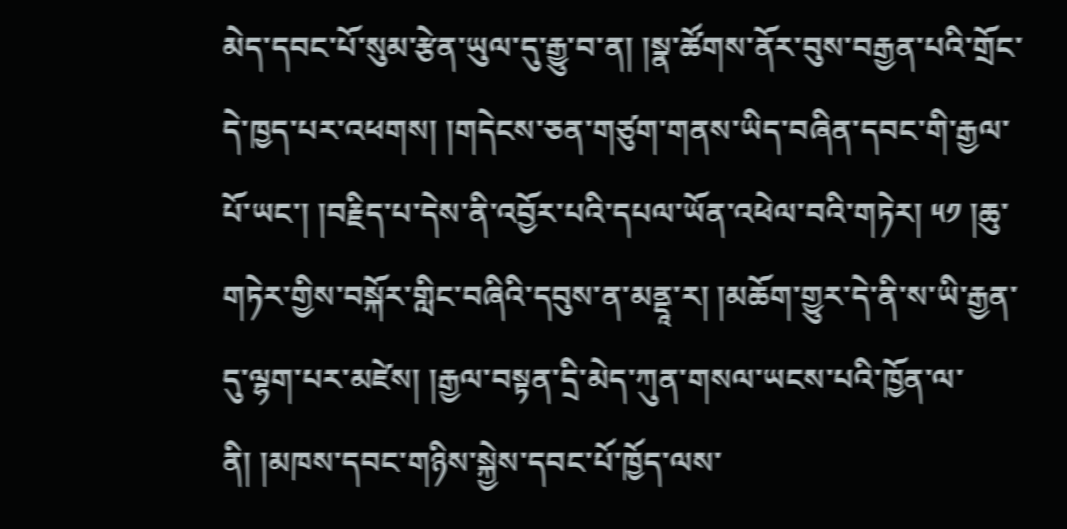མེད་དབང་པོ་སུམ་རྩེན་ཡུལ་དུ་རྒྱུ་བ་ན། །སྣ་ཚོགས་ནོར་བུས་བརྒྱན་པའི་གྲོང་དེ་ཁྱད་པར་འཕགས། །གདེངས་ཅན་གཙུག་གནས་ཡིད་བཞིན་དབང་གི་རྒྱལ་པོ་ཡང་། །བརྗིད་པ་དེས་ནི་འབྱོར་པའི་དཔལ་ཡོན་འཕེལ་བའི་གཏེར། ༥༡ །ཆུ་གཏེར་གྱིས་བསྐོར་གླིང་བཞིའི་དབུས་ན་མནྡཱ་ར། །མཆོག་གྱུར་དེ་ནི་ས་ཡི་རྒྱན་དུ་ལྷག་པར་མཛེས། །རྒྱལ་བསྟན་དྲི་མེད་ཀུན་གསལ་ཡངས་པའི་ཁྱོན་ལ་ནི། །མཁས་དབང་གཉིས་སྐྱེས་དབང་པོ་ཁྱོད་ལས་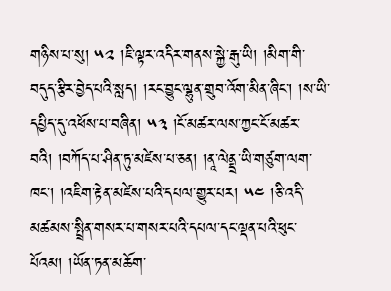གཉིས་པ་སུ། ༥༢ །ཇི་ལྟར་འདིར་གནས་སྐྱེ་རྒུ་ཡི། །མིག་གི་བདུད་རྩིར་བྱེད་པའི་སླད། །རང་བྱུང་ལྷུན་གྲུབ་འོག་མིན་ཞིང་། །ས་ཡི་དཔྱིད་དུ་འཕོས་པ་བཞིན། ༥༣ །ངོ་མཚར་ལས་ཀྱང་ངོ་མཚར་བའི། །བཀོད་པ་ཤིན་ཏུ་མཛེས་པ་ཅན། །ནཱ་ལེནྡྲ་ཡི་གཙུག་ལག་ཁང་། །འཇིག་རྟེན་མཛེས་པའི་དཔལ་གྱུར་པར། ༥༤ །ཅི་འདི་མཚམས་སྤྲིན་གསར་པ་གསར་པའི་དཔལ་དང་ལྡན་པའི་ཕུང་པོའམ། །ཡོན་ཏན་མཆོག་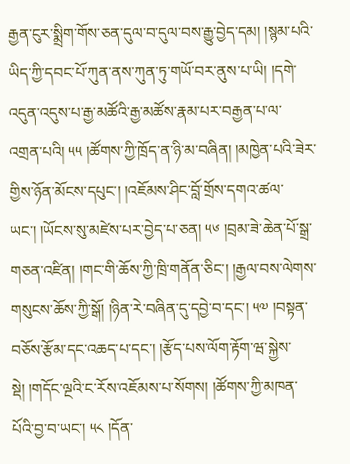རྒྱན་ངུར་སྨྲིག་གོས་ཅན་དུལ་བ་དུལ་བས་རྒྱུ་བྱེད་དམ། །སྙམ་པའི་ཡིད་ཀྱི་དབང་པོ་ཀུན་ནས་ཀུན་ཏུ་གཡོ་བར་ནུས་པ་ཡི། །དགེ་འདུན་འདུས་པ་རྒྱ་མཚོའི་རྒྱ་མཚོས་རྣམ་པར་བརྒྱན་པ་ལ་འགྲན་པའི། ༥༥ །ཚོགས་ཀྱི་ཁྲོད་ན་ཉི་མ་བཞིན། །མཁྱེན་པའི་ཟེར་གྱིས་ཉོན་མོངས་དཔུང་། །འཇོམས་ཤིང་བློ་གྲོས་དགའ་ཚལ་ཡང་། །ཡོངས་སུ་མཛེས་པར་བྱེད་པ་ཅན། ༥༦ །བྲམ་ཟེ་ཆེན་པོ་སྒྲ་གཅན་འཛིན། །གང་གི་ཆོས་ཀྱི་ཁྲི་གནོན་ཅིང་། །རྒྱལ་བས་ལེགས་གསུངས་ཆོས་ཀྱི་སྒོ། །ཉིན་རེ་བཞིན་དུ་དབྱེ་བ་དང་། ༥༧ །བསྟན་བཅོས་རྩོམ་དང་འཆད་པ་དང་། །རྩོད་པས་ལོག་རྟོག་ཝ་སྐྱེས་སྡེ། །གདོང་ལྔའི་ང་རོས་འཇོམས་པ་སོགས། །ཚོགས་ཀྱི་མཁན་པོའི་བྱ་བ་ཡང་། ༥༨ །དོན་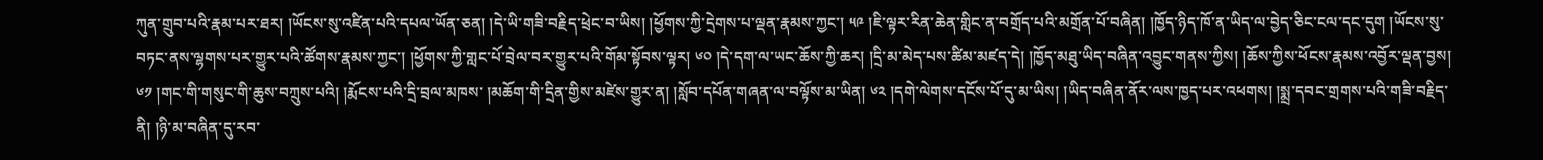ཀུན་གྲུབ་པའི་རྣམ་པར་ཐར། །ཡོངས་སུ་འཛིན་པའི་དཔལ་ཡོན་ཅན། །དེ་ཡི་གཟི་བརྗིད་ཕྲེང་བ་ཡིས། །ཕྱོགས་ཀྱི་དྲེགས་པ་ལྡན་རྣམས་ཀྱང་། ༥༩ །ཇི་ལྟར་རིན་ཆེན་གླིང་ན་བགྲོད་པའི་མགྲོན་པོ་བཞིན། །ཁྱོད་ཉིད་ཁོ་ན་ཡིད་ལ་བྱེད་ཅིང་ངལ་དང་དུག །ཡོངས་སུ་བཏང་ནས་ལྷགས་པར་གྱུར་པའི་ཚོགས་རྣམས་ཀྱང་། །ཕྱོགས་ཀྱི་གླང་པོ་བྲེལ་བར་གྱུར་པའི་གོམ་སྟོབས་ལྟར། ༦༠ །དེ་དག་ལ་ཡང་ཆོས་ཀྱི་ཆར། །དྲི་མ་མེད་པས་ཚིམ་མཛད་དེ། །ཁྱོད་མཐུ་ཡིད་བཞིན་འབྱུང་གནས་ཀྱིས། །ཆོས་ཀྱིས་ཕོངས་རྣམས་འབྱོར་ལྡན་བྱས། ༦༡ །གང་གི་གསུང་གི་ཆུས་བཀྲུས་པའི། །རྨོངས་པའི་དྲི་བྲལ་མཁས་ །མཆོག་གི་དྲིན་གྱིས་མཛེས་གྱུར་ན། །སློབ་དཔོན་གཞན་ལ་བལྟོས་མ་ཡིན། ༦༢ །དགེ་ལེགས་དངོས་པོ་དུ་མ་ཡིས། །ཡིད་བཞིན་ནོར་ལས་ཁྱད་པར་འཕགས། །སྨྲ་དབང་གྲགས་པའི་གཟི་བརྗིད་ནི། །ཉི་མ་བཞིན་དུ་རབ་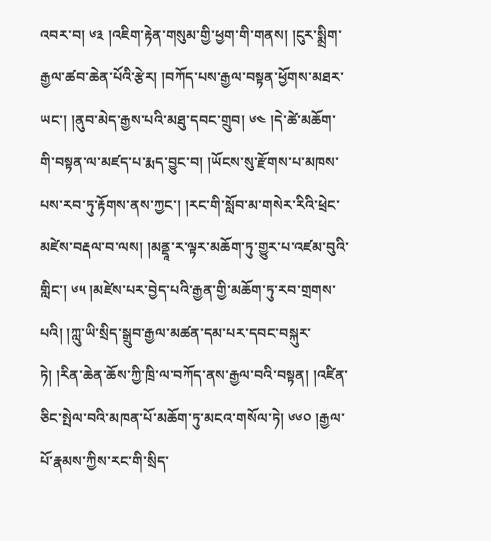འབར་བ། ༦༣ །འཇིག་རྟེན་གསུམ་གྱི་ཕྱག་གི་གནས། །ངུར་སྨྲིག་རྒྱལ་ཚབ་ཆེན་པོའི་རྩེར། །བཀོད་པས་རྒྱལ་བསྟན་ཕྱོགས་མཐར་ཡང་། །ནུབ་མེད་རྒྱས་པའི་མཐུ་དབང་གྲུབ། ༦༤ །དེ་ཚེ་མཆོག་གི་བསྟན་ལ་མཛད་པ་རྨད་བྱུང་བ། །ཡོངས་སུ་རྫོགས་པ་མཁས་པས་རབ་ཏུ་རྟོགས་ནས་ཀྱང་། །རང་གི་སློབ་མ་གསེར་རིའི་ཕྲེང་མཛེས་བརྡལ་བ་ལས། །མནྡཱ་ར་ལྟར་མཆོག་ཏུ་གྱུར་པ་འཛམ་བུའི་གླིང་། ༦༥ །མཛེས་པར་བྱེད་པའི་རྒྱན་གྱི་མཆོག་ཏུ་རབ་གྲགས་པའི། །ཀླུ་ཡི་སྲིད་སྒྲུབ་རྒྱལ་མཚན་དམ་པར་དབང་བསྐུར་ཏེ། །རིན་ཆེན་ཆོས་ཀྱི་ཁྲི་ལ་བཀོད་ནས་རྒྱལ་བའི་བསྟན། །འཛིན་ཅིང་སྤེལ་བའི་མཁན་པོ་མཆོག་ཏུ་མངའ་གསོལ་ཏེ། ༦༦༠ །རྒྱལ་པོ་རྣམས་ཀྱིས་རང་གི་སྲིད་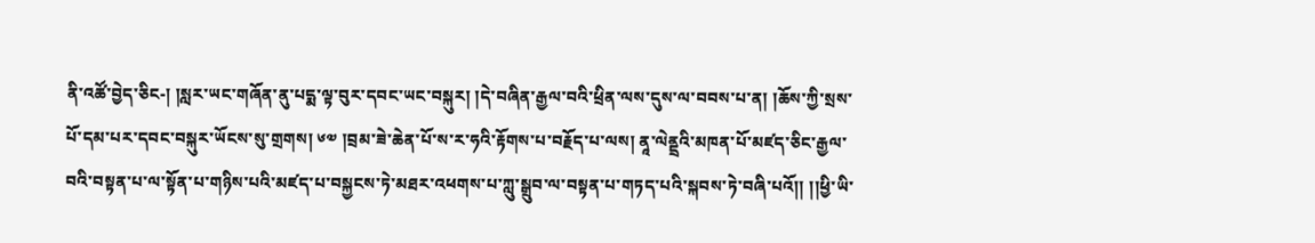ནི་འཚོ་བྱེད་ཅིང-། །སླར་ཡང་གཞོན་ནུ་པདྨ་ལྟ་བུར་དབང་ཡང་བསྐུར། །དེ་བཞིན་རྒྱལ་བའི་ཕྲིན་ལས་དུས་ལ་བབས་པ་ན། །ཆོས་ཀྱི་སྲས་པོ་དམ་པར་དབང་བསྐུར་ཡོངས་སུ་གྲགས། ༦༧ །བྲམ་ཟེ་ཆེན་པོ་ས་ར་ཧའི་རྟོགས་པ་བརྗོད་པ་ལས། ནཱ་ལེནྡྲའི་མཁན་པོ་མཛད་ཅིང་རྒྱལ་བའི་བསྟན་པ་ལ་སྟོན་པ་གཉིས་པའི་མཛད་པ་བསྐྱངས་ཏེ་མཐར་འཕགས་པ་ཀླུ་སྒྲུབ་ལ་བསྟན་པ་གཏད་པའི་སྐབས་ཏེ་བཞི་པའོ།། །།ཕྱི་ཡི་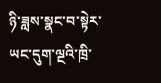ཉི་ཟླས་སྣང་བ་སྟེར་ཡང་དུག་ལྔའི་ཁྲི་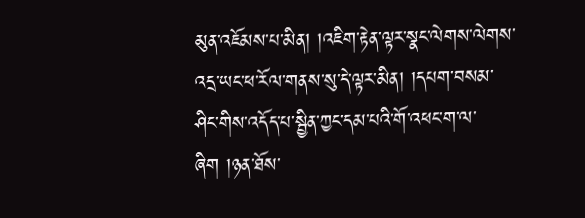མུན་འཇོམས་པ་མིན། །འཇིག་རྟེན་ལྟར་སྣང་ལེགས་ལེགས་འདྲ་ཡང་ཕ་རོལ་གནས་སུ་དེ་ལྟར་མིན། །དཔག་བསམ་ཤིང་གིས་འདོད་པ་སྦྱིན་ཀྱང་དམ་པའི་གོ་འཕང་ག་ལ་ཞིག །ཉན་ཐོས་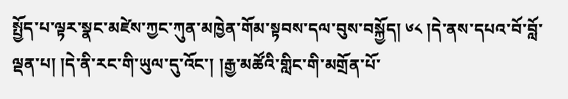སྤྱོད་པ་ལྟར་སྣང་མཛེས་ཀྱང་ཀུན་མཁྱེན་གོམ་སྟབས་དལ་བུས་བསྐྱོད། ༦༨ །དེ་ནས་དཔའ་བོ་བློ་ལྡན་པ། །དེ་ནི་རང་གི་ཡུལ་དུ་འོང་། །རྒྱ་མཚོའི་གླིང་གི་མགྲོན་པོ་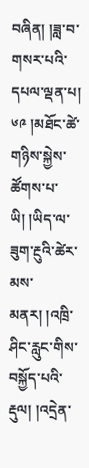བཞིན། །ཟླ་བ་གསར་པའི་དཔལ་ལྡན་པ། ༦༩ །མཐོང་ཚེ་གཉིས་སྐྱེས་ཚོགས་པ་ཡི། །ཡིད་ལ་ཟུག་རྔུའི་ཚེར་མས་མནར། །འཁྲི་ཤིང་རླུང་གིས་བསྐྱོད་པའི་རྡུལ། །འདྲེན་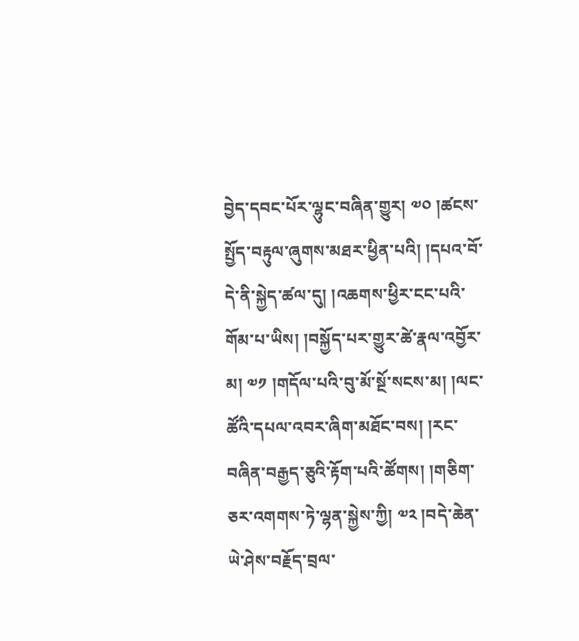བྱེད་དབང་པོར་ལྷུང་བཞིན་གྱུར། ༧༠ །ཚངས་སྤྱོད་བརྟུལ་ཞུགས་མཐར་ཕྱིན་པའི། །དཔའ་བོ་དེ་ནི་སྐྱེད་ཚལ་དུ། །འཆགས་ཕྱིར་ངང་པའི་གོམ་པ་ཡིས། །བསྐྱོད་པར་གྱུར་ཚེ་རྣལ་འབྱོར་མ། ༧༡ །གདོལ་པའི་བུ་མོ་སྔོ་སངས་མ། །ལང་ཚོའི་དཔལ་འབར་ཞིག་མཐོང་བས། །རང་བཞིན་བརྒྱད་ཅུའི་རྟོག་པའི་ཚོགས། །གཅིག་ཅར་འགགས་ཏེ་ལྷན་སྐྱེས་ཀྱི། ༧༢ །བདེ་ཆེན་ཡེ་ཤེས་བརྗོད་བྲལ་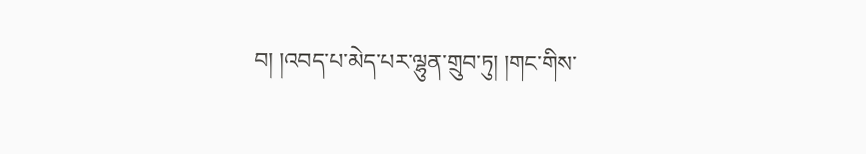བ། །འབད་པ་མེད་པར་ལྷུན་གྲུབ་ཏུ། །གང་གིས་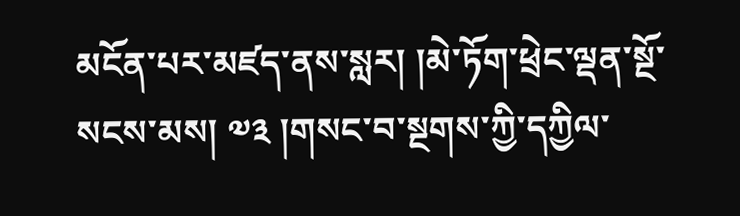མངོན་པར་མཛད་ནས་སླར། །མེ་ཏོག་ཕྲེང་ལྡན་སྔོ་སངས་མས། ༧༣ །གསང་བ་སྔགས་ཀྱི་དཀྱིལ་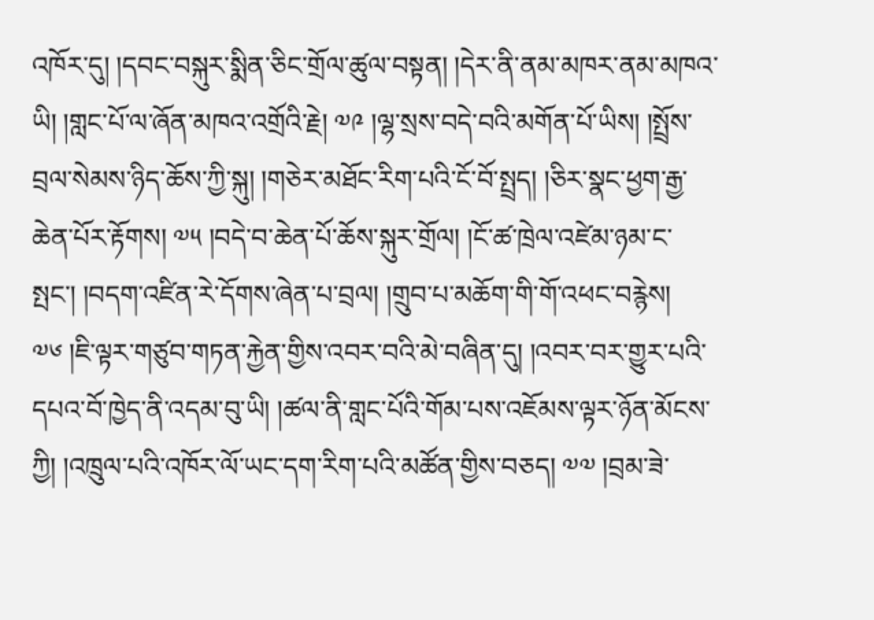འཁོར་དུ། །དབང་བསྐུར་སྨིན་ཅིང་གྲོལ་ཚུལ་བསྟན། །དེར་ནི་ནམ་མཁར་ནམ་མཁའ་ཡི། །གླང་པོ་ལ་ཞོན་མཁའ་འགྲོའི་རྗེ། ༧༩ །ལྷ་སྲས་བདེ་བའི་མགོན་པོ་ཡིས། །སྤྲོས་བྲལ་སེམས་ཉིད་ཆོས་ཀྱི་སྐུ། །གཅེར་མཐོང་རིག་པའི་ངོ་བོ་སྤྲད། །ཅིར་སྣང་ཕྱག་རྒྱ་ཆེན་པོར་རྟོགས། ༧༥ །བདེ་བ་ཆེན་པོ་ཆོས་སྐུར་གྲོལ། །ངོ་ཚ་ཁྲེལ་འཛེམ་ཉམ་ང་སྤང་། །བདག་འཛིན་རེ་དོགས་ཞེན་པ་བྲལ། །གྲུབ་པ་མཆོག་གི་གོ་འཕང་བརྙེས། ༧༦ །ཇི་ལྟར་གཙུབ་གཏན་རྐྱེན་གྱིས་འབར་བའི་མེ་བཞིན་དུ། །འབར་བར་གྱུར་པའི་དཔའ་བོ་ཁྱེད་ནི་འདམ་བུ་ཡི། །ཚལ་ནི་གླང་པོའི་གོམ་པས་འཇོམས་ལྟར་ཉོན་མོངས་ཀྱི། །འཁྲུལ་པའི་འཁོར་ལོ་ཡང་དག་རིག་པའི་མཚོན་གྱིས་བཅད། ༧༧ །བྲམ་ཟེ་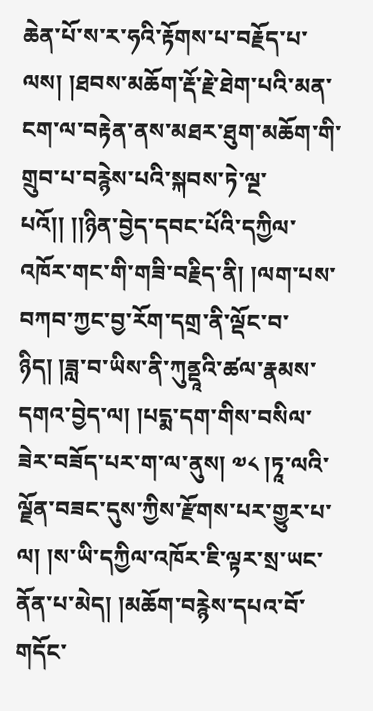ཆེན་པོ་ས་ར་ཧའི་རྟོགས་པ་བརྗོད་པ་ལས། །ཐབས་མཆོག་རྡོ་རྗེ་ཐེག་པའི་མན་ངག་ལ་བརྟེན་ནས་མཐར་ཐུག་མཆོག་གི་གྲུབ་པ་བརྙེས་པའི་སྐབས་ཏེ་ལྔ་པའོ།། །།ཉིན་བྱེད་དབང་པོའི་དཀྱིལ་འཁོར་གང་གི་གཟི་བརྗིད་ནི། །ལག་པས་བཀབ་ཀྱང་བྱ་རོག་དགྲ་ནི་ལྡོང་བ་ཉིད། །ཟླ་བ་ཡིས་ནི་ཀུནྡཱའི་ཚལ་རྣམས་དགའ་བྱེད་ལ། །པདྨ་དག་གིས་བསིལ་ཟེར་བཟོད་པར་ག་ལ་ནུས། ༧༨ །ཏཱ་ལའི་ལྗོན་བཟང་དུས་ཀྱིས་རྫོགས་པར་གྱུར་པ་ལ། །ས་ཡི་དཀྱིལ་འཁོར་ཇི་ལྟར་སྲ་ཡང་ནོན་པ་མེད། །མཆོག་བརྙེས་དཔའ་བོ་གདོང་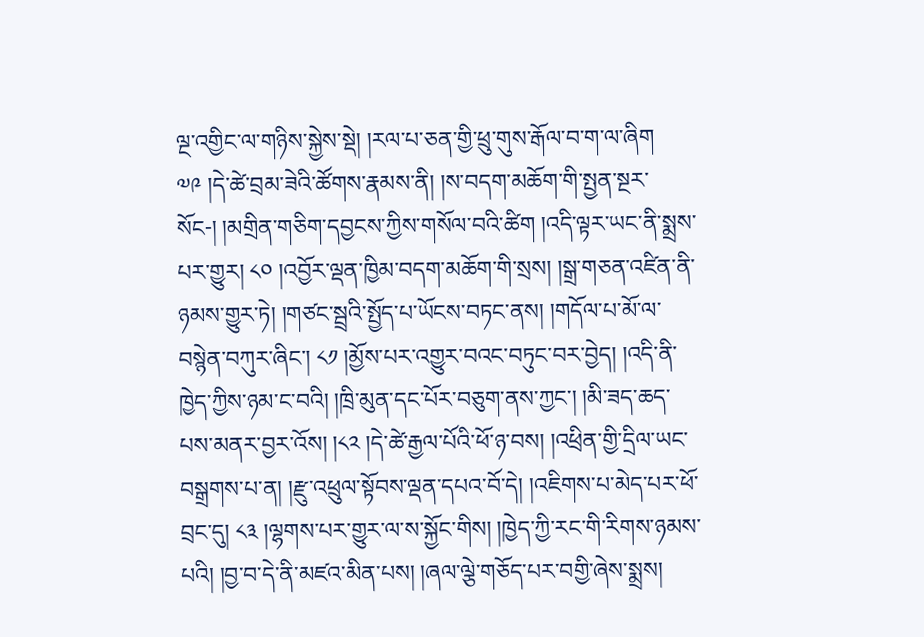ལྔ་འགྱིང་ལ་གཉིས་སྐྱེས་སྡེ། །རལ་པ་ཅན་གྱི་ཕྲུ་གུས་རྒོལ་བ་ག་ལ་ཞིག ༧༩ །དེ་ཚེ་བྲམ་ཟེའི་ཚོགས་རྣམས་ནི། །ས་བདག་མཆོག་གི་སྤྱན་སྔར་སོང-། །མགྲིན་གཅིག་དབྱངས་ཀྱིས་གསོལ་བའི་ཚིག །འདི་ལྟར་ཡང་ནི་སྨྲས་པར་གྱུར། ༨༠ །འབྱོར་ལྡན་ཁྱིམ་བདག་མཆོག་གི་སྲས། །སྒྲ་གཅན་འཛིན་ནི་ཉམས་གྱུར་ཏེ། །གཙང་སྦྲའི་སྤྱོད་པ་ཡོངས་བཏང་ནས། །གདོལ་པ་མོ་ལ་བསྙེན་བཀུར་ཞིང་། ༨༡ །མྱོས་པར་འགྱུར་བའང་བཏུང་བར་བྱེད། །འདི་ནི་ཁྱེད་ཀྱིས་ཉམ་ང་བའི། །ཁྲི་མུན་དང་པོར་བཅུག་ནས་ཀྱང་། །མི་ཟད་ཆད་པས་མནར་བྱར་འོས། །༨༢ །དེ་ཚེ་རྒྱལ་པོའི་ཕོ་ཉ་བས། །འཕྲིན་གྱི་དྲིལ་ཡང་བསྒྲགས་པ་ན། །རྫུ་འཕྲུལ་སྟོབས་ལྡན་དཔའ་བོ་དེ། །འཇིགས་པ་མེད་པར་ཕོ་བྲང་དུ། ༨༣ །ལྷགས་པར་གྱུར་ལ་ས་སྐྱོང་གིས། །ཁྱེད་ཀྱི་རང་གི་རིགས་ཉམས་པའི། །བྱ་བ་དེ་ནི་མཛའ་མིན་པས། །ཞལ་ལྕེ་གཅོད་པར་བགྱི་ཞེས་སྨྲས།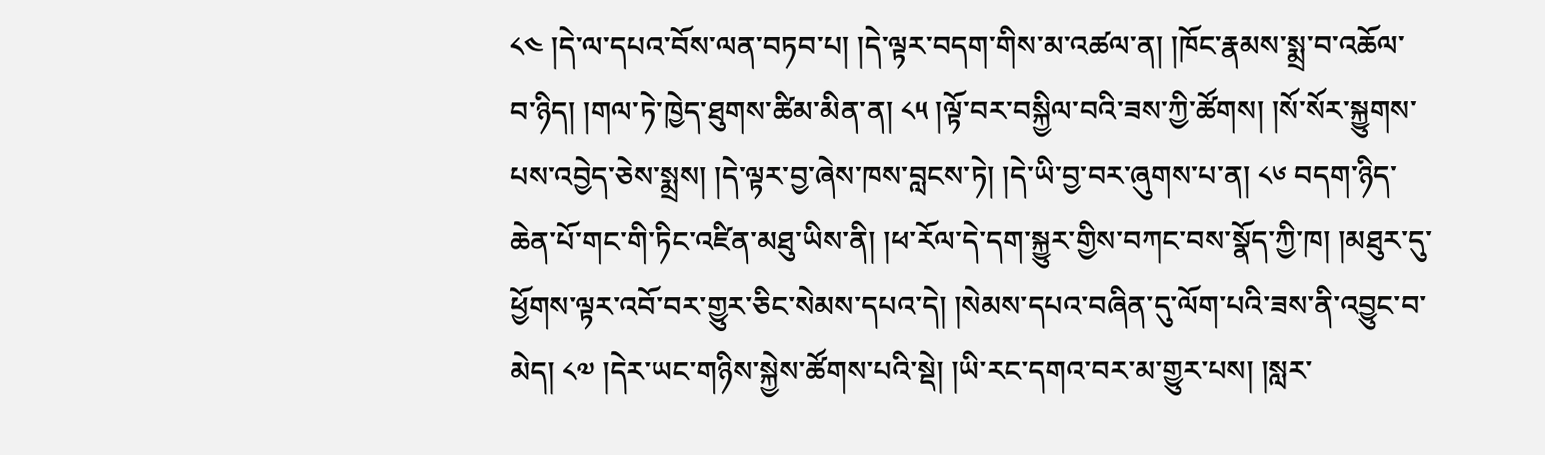༨༤ །དེ་ལ་དཔའ་བོས་ལན་བཏབ་པ། །དེ་ལྟར་བདག་གིས་མ་འཚལ་ན། །ཁོང་རྣམས་སྨྲ་བ་འཆོལ་བ་ཉིད། །གལ་ཏེ་ཁྱེད་ཐུགས་ཚིམ་མིན་ན། ༨༥ །ལྟོ་བར་བསྐྱིལ་བའི་ཟས་ཀྱི་ཚོགས། །སོ་སོར་སྐྱུགས་པས་འབྱེད་ཅེས་སྨྲས། །དེ་ལྟར་བྱ་ཞེས་ཁས་བླངས་ཏེ། །དེ་ཡི་བྱ་བར་ཞུགས་པ་ན། ༨༦ བདག་ཉིད་ཆེན་པོ་གང་གི་ཏིང་འཛིན་མཐུ་ཡིས་ནི། །ཕ་རོལ་དེ་དག་སྐྱུར་གྱིས་བཀང་བས་སྣོད་ཀྱི་ཁ། །མཐུར་དུ་ཕྱོགས་ལྟར་འབོ་བར་གྱུར་ཅིང་སེམས་དཔའ་དེ། །སེམས་དཔའ་བཞིན་དུ་ལོག་པའི་ཟས་ནི་འབྱུང་བ་མེད། ༨༧ །དེར་ཡང་གཉིས་སྐྱེས་ཚོགས་པའི་སྡེ། །ཡི་རང་དགའ་བར་མ་གྱུར་པས། །སླར་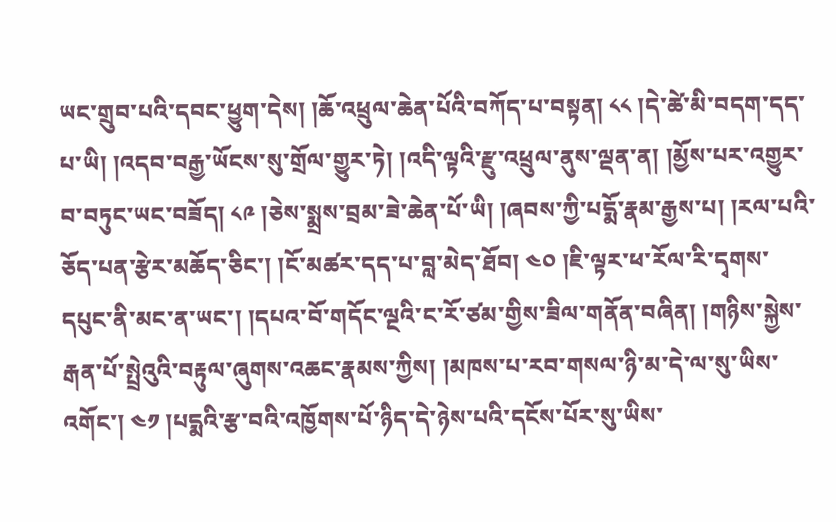ཡང་གྲུབ་པའི་དབང་ཕྱུག་དེས། །ཆོ་འཕྲུལ་ཆེན་པོའི་བཀོད་པ་བསྟན། ༨༨ །དེ་ཚེ་མི་བདག་དད་པ་ཡི། །འདབ་བརྒྱ་ཡོངས་སུ་གྲོལ་གྱུར་ཏེ། །འདི་ལྟའི་རྫུ་འཕྲུལ་ནུས་ལྡན་ན། །མྱོས་པར་འགྱུར་བ་བཏུང་ཡང་བཟོད། ༨༩ །ཅེས་སྨྲས་བྲམ་ཟེ་ཆེན་པོ་ཡི། །ཞབས་ཀྱི་པདྨོ་རྣམ་རྒྱས་པ། །རལ་པའི་ཅོད་པན་རྩེར་མཆོད་ཅིང་། །ངོ་མཚར་དད་པ་བླ་མེད་ཐོབ། ༤༠ །ཇི་ལྟར་ཕ་རོལ་རི་དྭགས་དཔུང་ནི་མང་ན་ཡང་། །དཔའ་བོ་གདོང་ལྔའི་ང་རོ་ཙམ་གྱིས་ཟིལ་གནོན་བཞིན། །གཉིས་སྐྱེས་རྒན་པོ་སྤྲེའུའི་བརྟུལ་ཞུགས་འཆང་རྣམས་ཀྱིས། །མཁས་པ་རབ་གསལ་ཉི་མ་དེ་ལ་སུ་ཡིས་འགོང་། ༤༡ །པདྨའི་རྩ་བའི་འཁྱོགས་པོ་ཉིད་དེ་ཉེས་པའི་དངོས་པོར་སུ་ཡིས་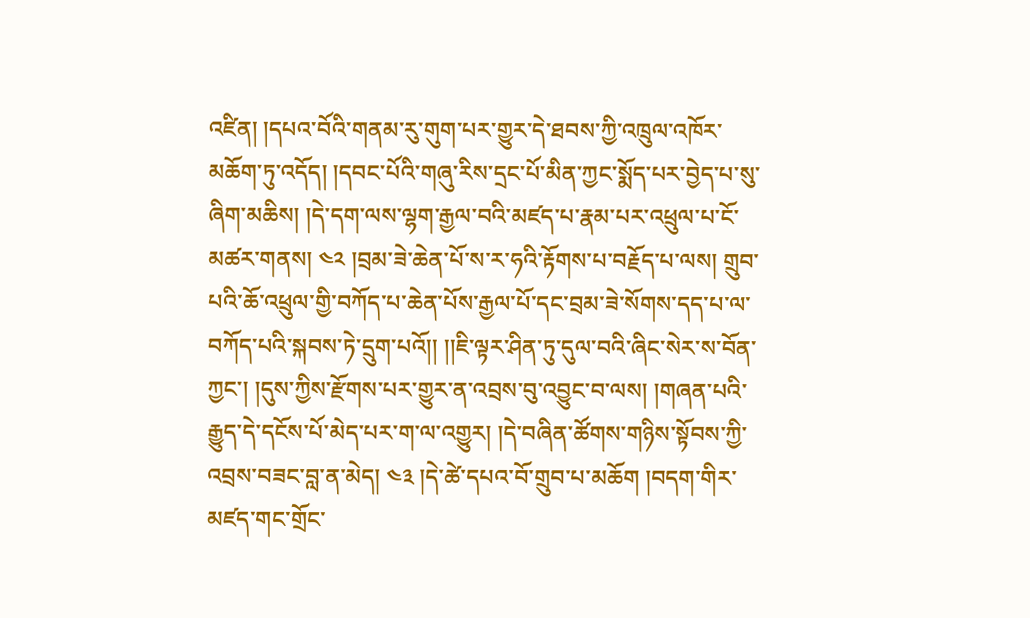འཛིན། །དཔའ་བོའི་གནམ་རུ་གུག་པར་གྱུར་དེ་ཐབས་ཀྱི་འཁྲུལ་འཁོར་མཆོག་ཏུ་འདོད། །དབང་པོའི་གཞུ་རིས་དྲང་པོ་མིན་ཀྱང་སྨོད་པར་བྱེད་པ་སུ་ཞིག་མཆིས། །དེ་དག་ལས་ལྷག་རྒྱལ་བའི་མཛད་པ་རྣམ་པར་འཕྲུལ་པ་ངོ་མཚར་གནས། ༤༢ །བྲམ་ཟེ་ཆེན་པོ་ས་ར་ཧའི་རྟོགས་པ་བརྗོད་པ་ལས། གྲུབ་པའི་ཆོ་འཕྲུལ་གྱི་བཀོད་པ་ཆེན་པོས་རྒྱལ་པོ་དང་བྲམ་ཟེ་སོགས་དད་པ་ལ་བཀོད་པའི་སྐབས་ཏེ་དྲུག་པའོ།། །།ཇི་ལྟར་ཤིན་ཏུ་དུལ་བའི་ཞིང་སེར་ས་བོན་ཀྱང་། །དུས་ཀྱིས་རྫོགས་པར་གྱུར་ན་འབྲས་བུ་འབྱུང་བ་ལས། །གཞན་པའི་རྒྱུད་དེ་དངོས་པོ་མེད་པར་ག་ལ་འགྱུར། །དེ་བཞིན་ཚོགས་གཉིས་སྟོབས་ཀྱི་འབྲས་བཟང་བླ་ན་མེད། ༤༣ །དེ་ཚེ་དཔའ་བོ་གྲུབ་པ་མཆོག །བདག་གིར་མཛད་གང་གྲོང་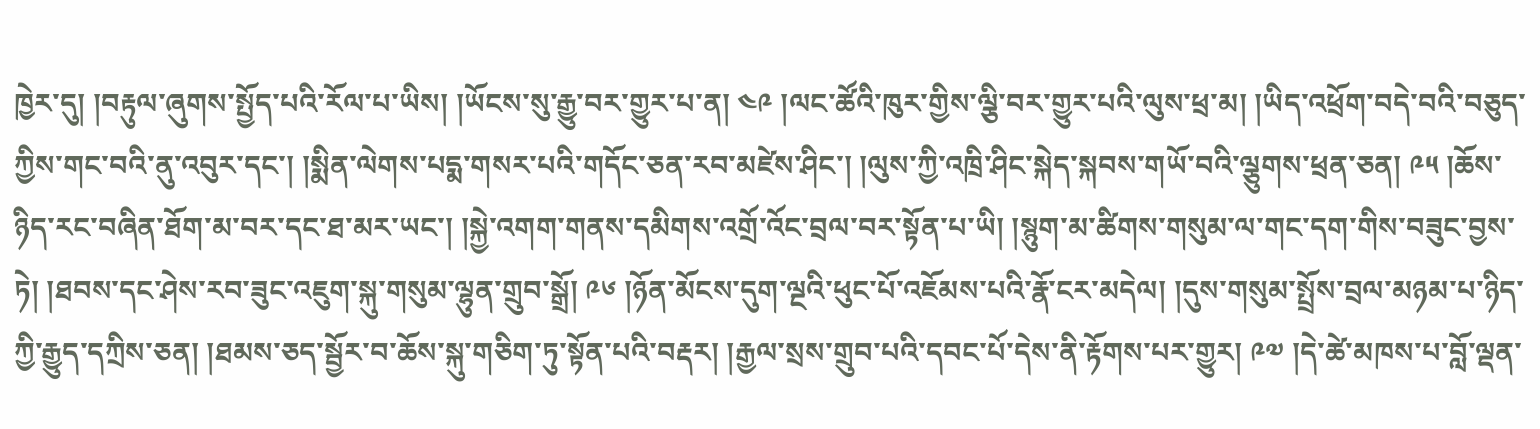ཁྱེར་དུ། །བརྟུལ་ཞུགས་སྤྱོད་པའི་རོལ་པ་ཡིས། །ཡོངས་སུ་རྒྱུ་བར་གྱུར་པ་ན། ༤༩ །ལང་ཚོའི་ཁུར་གྱིས་ལྕི་བར་གྱུར་པའི་ལུས་ཕྲ་མ། །ཡིད་འཕྲོག་བདེ་བའི་བཅུད་ཀྱིས་གང་བའི་ནུ་འབུར་དང་། །སྨིན་ལེགས་པདྨ་གསར་པའི་གདོང་ཅན་རབ་མཛེས་ཤིང་། །ལུས་ཀྱི་འཁྲི་ཤིང་སྐེད་སྐབས་གཡོ་བའི་ལྕུགས་ཕྲན་ཅན། ༩༥ །ཆོས་ཉིད་རང་བཞིན་ཐོག་མ་བར་དང་ཐ་མར་ཡང་། །སྐྱེ་འགག་གནས་དམིགས་འགྲོ་འོང་བྲལ་བར་སྟོན་པ་ཡི། །སྙུག་མ་ཚིགས་གསུམ་ལ་གང་དག་གིས་བཟུང་བྱས་ཏེ། །ཐབས་དང་ཤེས་རབ་ཟུང་འཇུག་སྐུ་གསུམ་ལྷུན་གྲུབ་སྒྲོ། ༩༦ །ཉོན་མོངས་དུག་ལྔའི་ཕུང་པོ་འཇོམས་པའི་རྣོ་ངར་མདེལ། །དུས་གསུམ་སྤྲོས་བྲལ་མཉམ་པ་ཉིད་ཀྱི་རྒྱུད་དཀྲིས་ཅན། །ཐམས་ཅད་སྦྱོར་བ་ཆོས་སྐུ་གཅིག་ཏུ་སྟོན་པའི་བརྡར། །རྒྱལ་སྲས་གྲུབ་པའི་དབང་པོ་དེས་ནི་རྟོགས་པར་གྱུར། ༩༧ །དེ་ཚེ་མཁས་པ་བློ་ལྡན་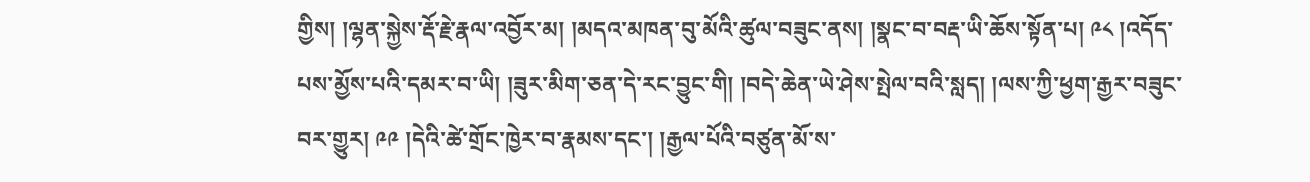གྱིས། །ལྷན་སྐྱེས་རྡོ་རྗེ་རྣལ་འབྱོར་མ། །མདའ་མཁན་བུ་མོའི་ཚུལ་བཟུང་ནས། །སྣང་བ་བརྡ་ཡི་ཆོས་སྟོན་པ། ༩༨ །འདོད་པས་མྱོས་པའི་དམར་བ་ཡི། །ཟུར་མིག་ཅན་དེ་རང་བྱུང་གི། །བདེ་ཆེན་ཡེ་ཤེས་སྤེལ་བའི་སླད། །ལས་ཀྱི་ཕྱག་རྒྱར་བཟུང་བར་གྱུར། ༩༩ །དེའི་ཚེ་གྲོང་ཁྱེར་བ་རྣམས་དང་། །རྒྱལ་པོའི་བཙུན་མོ་ས་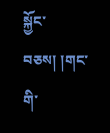སྐྱོང་བཅས། །གང་གི་